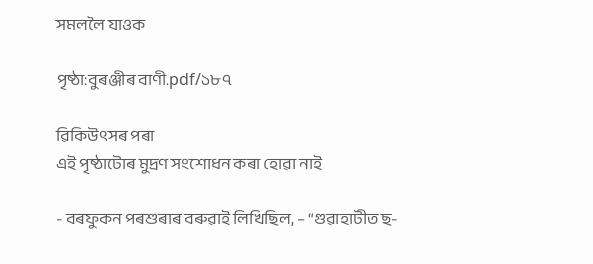সমললৈ যাওক

পৃষ্ঠা:বুৰঞ্জীৰ বাণী.pdf/১৮৭

ৱিকিউৎসৰ পৰা
এই পৃষ্ঠাটোৰ মুদ্ৰণ সংশোধন কৰা হোৱা নাই

- বৰফুকন পৰশুৰাৰ বৰুৱাই লিখিছিল, – “গুৱাহাটীত ছ-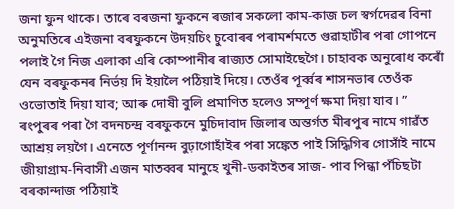জনা ফুন থাকে। তাৰে বৰজনা ফুকনে ৰজাৰ সকলো কাম-কাজ চল স্বৰ্গদেৱৰ বিনা অনুমতিৰে এইজনা বৰফুকনে উদয়চিং চুবোৰৰ পৰামৰ্শমতে গুৱাহাটীৰ পৰা গোপনে পলাই গৈ নিজ এলাকা এৰি কোম্পানীৰ ৰাজ্যত সোমাইছেগৈ। চাহাবক অনুৰোধ কৰোঁ যেন বৰফুকনৰ নিৰ্ভয় দি ইয়ালৈ পঠিয়াই দিয়ে। তেওঁৰ পূৰ্ব্বৰ শাসনভাৰ তেওঁক ওভোতাই দিয়া যাব; আৰু দোষী বুলি প্ৰমাণিত হলেও সম্পূৰ্ণ ক্ষমা দিয়া যাব। ” ৰংপুৰৰ পৰা গৈ বদনচন্দ্ৰ বৰফুকনে মুচিদাবাদ জিলাৰ অন্তৰ্গত মীৰপুৰ নামে গাৱঁত আশ্ৰয় লয়গৈ। এনেতে পূৰ্ণানন্দ বুঢ়াগোহাঁইৰ পৰা সঙ্কেত পাই সিদ্ধিগিৰ গোসাঁই নামে জীয়াগ্ৰাম-নিবাসী এজন মাতব্বৰ মানুহে খুনী-ডকাইতৰ সাজ- পাব পিন্ধা পঁচিছটা বৰকান্দাজ পঠিয়াই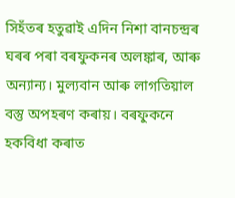সিহঁতৰ হতুৱাই এদিন নিশা বানচন্দ্ৰৰ ঘৰৰ পৰা বৰফুকনৰ অলঙ্কাৰ, আৰু অন্যান্য। মুল্যবান আৰু লাগতিয়াল বস্তু অপহৰণ কৰায়। বৰফুকনে হকবিধা কৰাত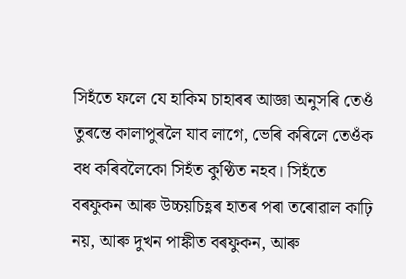সিহঁতে ফলে যে হাকিম চাহাৰৰ আজ্ঞা অনুসৰি তেওঁ তুৰন্তে কালাপুৰলৈ যাব লাগে, ভেৰি কৰিলে তেওঁক বধ কৰিবলৈকো সিহঁত কুণ্ঠিত নহব। সিহঁতে বৰফুকন আৰু উচ্চয়চিহ্ণৰ হাতৰ পৰা তৰোৱাল কাঢ়ি নয়, আৰু দুখন পাঙ্কীত বৰফুকন, আৰু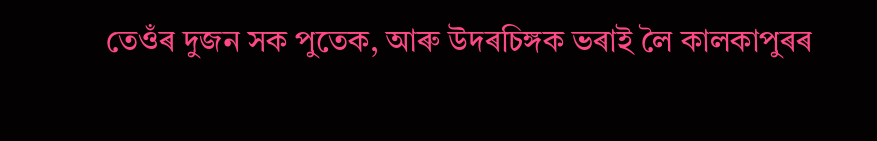তেওঁৰ দুজন সক পুতেক, আৰু উদৰচিঙ্গক ভৰাই লৈ কালকাপুৰৰ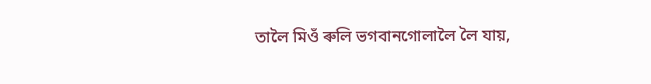তালৈ মিওঁ ৰুলি ভগবানগোলালৈ লৈ যায়,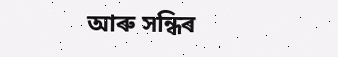আৰু সন্ধিৰ